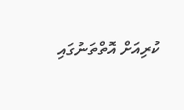ކުރިއަށް އޮތްތަނުގައި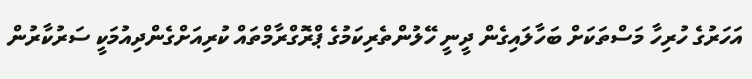އަހަރުގެ ހުރިހާ މަސްތަކަށް ބަހާލައިގެން ދީނީ ހޭލުންތެރިކަމުގެ ޕްރޮގްރާމްތައް ކުރިއަށްގެންދިއުމަކީ ސަރުކާރުން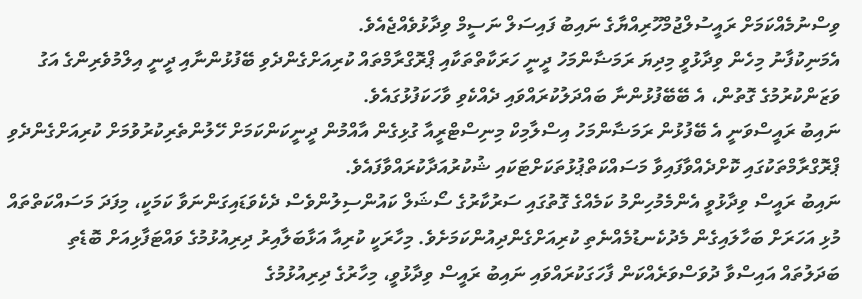ވިސްނުމެއްކަމަށް ރައީސުލްޖުމްހޫރިއްޔާގެ ނައިބު ފައިސަލް ނަސީމް ވިދާޅުވެއްޖެއެވެ.
އެމަނިކުފާނު މިހެން ވިދާޅުވީ މިދިޔަ ރަމަޟާންމަހު ދީނީ ހަރަކާތްތަކާއި ޕްރޮގްރާމްތައް ކުރިއަށްގެންދެވި ބޭފުޅުންނާއި ދީނީ އިލްމުވެރިންގެ އަގު ވަޒަންކުރުމުގެ ގޮތުން، އެ ބޭބޭފުޅުންނާ ބައްދަލުކުރައްވައި ދެއްކެވި ވާހަކަފުޅުގައެވެ.
ނައިބު ރައީސްވަނީ އެ ބޭފުޅުން ރަމަޟާންމަހު އިސްލާމިކް މިނިސްޓްރީއާ ގުޅިގެން އާއްމުން ދީނީކަންކަމަށް ހޭލުންތެރިކުރުވުމަށް ކުރިއަށްގެންދެވި ޕްރޮގްރާމްތަކުގައި ކޮށްދެއްވާފައިވާ މަސައްކަތްޕުޅުތަކަށްޓަކައި ޝުކުރުއަދާކުރައްވާފައެވެ.
ނައިބު ރައީސް ވިދާޅުވީ އެންމެމުހިންމު ކަމެއްގެ ގޮތުގައި ސަރުކާރުގެ ސޯޝަލް ކައުންސިލުންވެސް ދެކެވަޑައިގަންނަވާ ކަމަކީ، މިފަދަ މަސައްކަތްތައް މުޅި އަހަރަށް ބަހާލައިގެން މެދުކެނޑުމެއްނެތި ކުރިއަށްގެންދިއުންކަމަށެވެ. މިހާރަކީ ކުރިއާ އަޅާބަލާއިރު ދިރިއުޅުމުގެ ވައްޓަފާޅިއަށް ބޮޑެތި ބަދަލުތައް އައިސްވާ ދުވަސްވަރެއްކަން ފާހަގަކުރައްވައި ނައިބު ރައީސް ވިދާޅުވީ، މިހާރުގެ ދިރިއުޅުމުގެ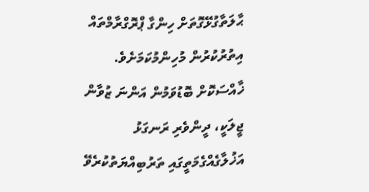ޙާލަތާގުޅޭގޮތަށް ހިންގާ ޕްރޮގްރާމްތައް އިތުރުކުރުން މުހިންމުކަމަށެވެ.
ޚާއްސަކޮށް ބޮޑުވަމުން އަންނަ ޒުވާން ޖީލަކީ، ދީންވެރި ރަނގަޅު އަޚުލާގެއްގެމަތީގައި ތަރުބިއްޔަތުކުރެވޭ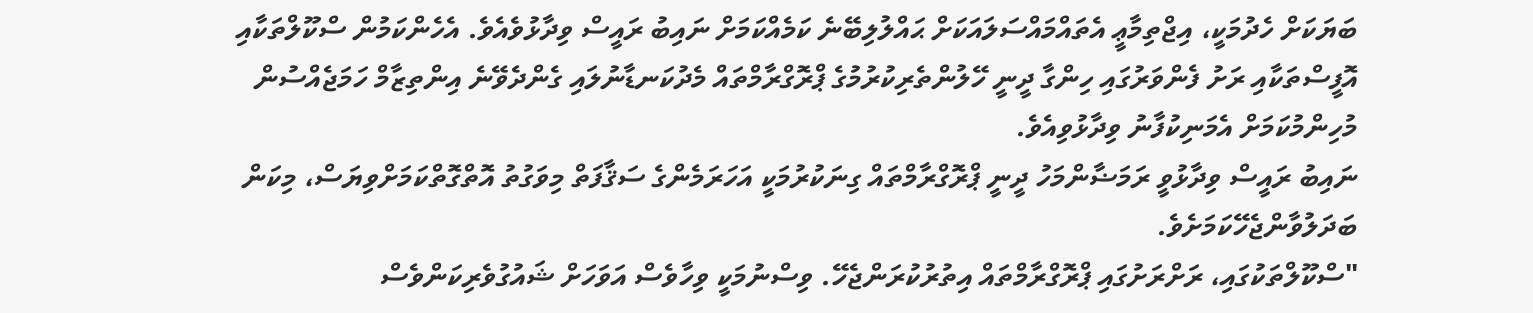ބަޔަކަށް ހެދުމަކީ، އިޖްތިމާޢީ އެތައްމައްސަލައަކަށް ޙައްލުލިބޭނެ ކަމެއްކަމަށް ނައިބު ރައީސް ވިދާޅުވެއެވެ. އެހެންކަމުން ސްކޫލްތަކާއި އޮފީސްތަކާއި ރަށު ފެންވަރުގައި ހިންގާ ދީނީ ހޭލުންތެރިކުރުމުގެ ޕްރޮގްރާމްތައް މެދުކަނޑާނުލައި ގެންދެވޭނެ އިންތިޒާމް ހަމަޖެއްސުން މުހިންމުކަމަށް އެމަނިކުފާނު ވިދާޅުވިއެވެ.
ނައިބު ރައީސް ވިދާޅުވީ ރަމަޟާންމަހު ދީނީ ޕްރޮގްރާމްތައް ގިނަކުރުމަކީ އަހަރަމެންގެ ސަޤާފަތް މިވަގުތު އޮތްގޮތްކަމަށްވިޔަސް، މިކަން ބަދަލުވާންޖެހޭކަމަށެވެ.
"ސްކޫލްތަކުގައި، ރަށްރަށުގައި ޕްރޮގްރާމްތައް އިތުރުކުރަންޖެހޭ. ވިސްނުމަކީ ވިހާވެސް އަވަހަށް ޝައުގުވެރިކަންވެސް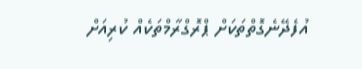އުފެދޭނެގޮތްތަކަށް ޕްރޮގްރާމްތަކެއް ކުރިއަށް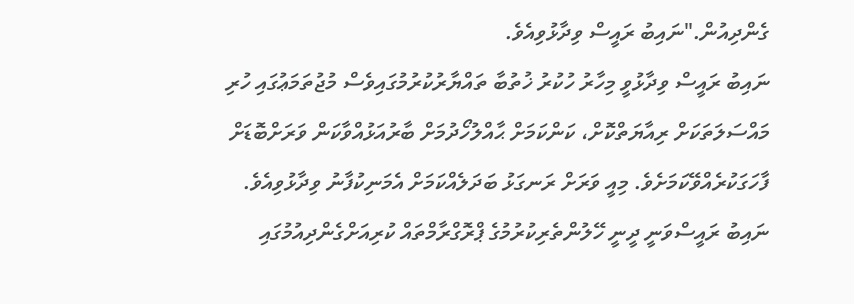ގެންދިއުން."ނައިބު ރައީސް ވިދާޅުވިއެވެ.
ނައިބު ރައީސް ވިދާޅުވީ މިހާރު ހުކުރު ޚުތުބާ ތައްޔާރުކުރުމުގައިވެސް މުޖުތަމަޢުގައި ހުރި މައްސަލަތަކަށް ރިއާޔަތްކޮށް، ކަންކަމަށް ޙާއްލުހޯދުމަށް ބާރުއަޅުއްވާކަން ވަރަށްބޮޑަށް ފާހަގަކުރެއްވޭކަމަށެވެ. މިއީ ވަރަށް ރަނގަޅު ބަދަލެއްކަމަށް އެމަނިކުފާނު ވިދާޅުވިއެވެ.
ނައިބު ރައީސްވަނީ ދީނީ ހޭލުންތެރިކުރުމުގެ ޕްރޮގްރާމްތައް ކުރިއަށްގެންދިއުމުގައި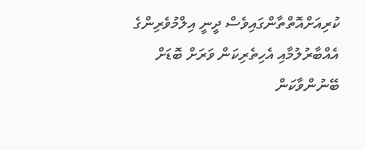ކުރިއަށްއޮތްތާންގައިވެސް ދީނީ އިލްމުވެރިންގެ އެއްބާރުލުމާއި އެހިތެރިކަން ވަރަށް ބޮޑަށް ބޭނުންވާކަން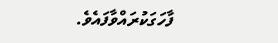ފާހަގަކުރައްވާފައެވެ.